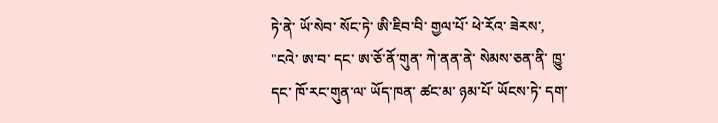ཏེ་ནེ་ ཡོ་སེབ་ སོང་ཏེ་ ཨི་ཇིབ་བི་ གྱལ་པོ་ ཕེ་རོའ་ ཟེརས་, "ངའེ་ ཨ་བ་ དང་ ཨ་ཅོ་ནོ་གུན་ ཀེ་ནན་ནེ་ སེམས་ཅན་ནི་ ཁྱུ་ དང་ ཁོ་རང་གུན་ལ་ ཡོད་ཁན་ ཚང་མ་ ཉམ་པོ་ ཡོངས་ཏེ་ དག་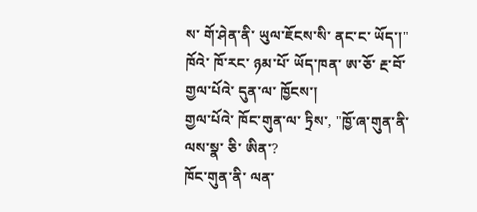ས་ གོ་ཤེན་ནི་ ཡུལ་ཇོངས་སི་ ནང་ང་ ཡོད་།"
ཁོའེ་ ཁོ་རང་ ཉམ་པོ་ ཡོད་ཁན་ ཨ་ཅོ་ རྔ་བོ་ གྱལ་པོའེ་ དུན་ལ་ ཁྱོངས་།
གྱལ་པོའེ་ ཁོང་གུན་ལ་ ཏྲིས་, "ཁྱོ་ཞ་གུན་ནི་ ལས་སྣ་ ཅི་ ཨིན་?
ཁོང་གུན་ནི་ ལན་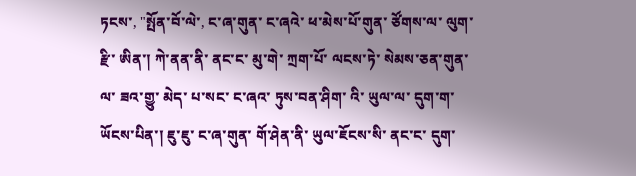ཏངས་, "སྤོན་བོ་ལེ་, ང་ཞ་གུན་ ང་ཞའེ་ ཕ་མེས་པོ་གུན་ ཙོགས་ལ་ ལུག་རྫི་ ཨིན་། ཀེ་ནན་ནི་ ནང་ང་ མུ་གེ་ ཀྲག་པོ་ ལངས་ཏེ་ སེམས་ཅན་གུན་ལ་ ཟའ་གྱུ་ མེད་ པ་སང་ ང་ཞའ་ ཏུས་བན་ཤིག་ འི་ ཡུལ་ལ་ དུག་ག་ ཡོངས་པིན་། ཇུ་ཇུ་ ང་ཞ་གུན་ གོ་ཤེན་ནི་ ཡུལ་ཇོངས་སི་ ནང་ང་ དུག་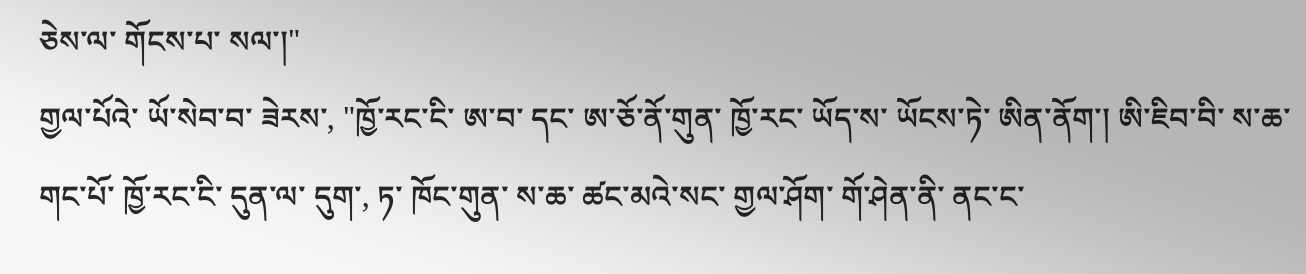ཅེས་ལ་ གོངས་པ་ སལ་།"
གྱལ་པོའེ་ ཡོ་སེབ་བ་ ཟེརས་, "ཁྱོ་རང་ངི་ ཨ་བ་ དང་ ཨ་ཅོ་ནོ་གུན་ ཁྱོ་རང་ ཡོད་ས་ ཡོངས་ཏེ་ ཨིན་ནོག་། ཨི་ཇིབ་བི་ ས་ཆ་ གང་པོ་ ཁྱོ་རང་ངི་ དུན་ལ་ དུག་, ཏ་ ཁོང་གུན་ ས་ཆ་ ཚང་མའེ་སང་ གྱལ་ཤོག་ གོ་ཤེན་ནི་ ནང་ང་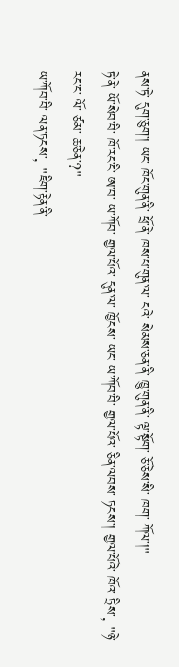ནས་ཏེ་ དུག་ཅུག་། ཡང་ ཁོང་གུན་ནི་ ཕྲོ་ནེ་ ཁས་པ་གུན་ལ་ ངའེ་ སེམས་ཅན་ནི་ ཁྱུ་གུན་ནི་ ལྟ་སྟོག་ ཅོ་ཅེས་སི་ ཁག་ ཀོལ་།"
ཏེ་ནེ་ ཡོ་སེབ་བི་ ཁོ་རང་ངི་ ཨ་བ་ ཡ་ཀོབ་ གྱལ་པོའ་ དུན་ལ་ ཁྱོངས་ ཡང་ ཡ་ཀོབ་བི་ གྱལ་པོའ་ ཅིན་ལབས་ ཏངས་། གྱལ་པོའེ་ ཁོའ་ ཏྲིས་, "ཉེ་རང་ང་ ལོ་ ཙམ་ ཆ་ཅེན་?"
ཡ་ཀོབ་བི་ ལན་ཏངས་, "ཇིག་རྟེན་ནི་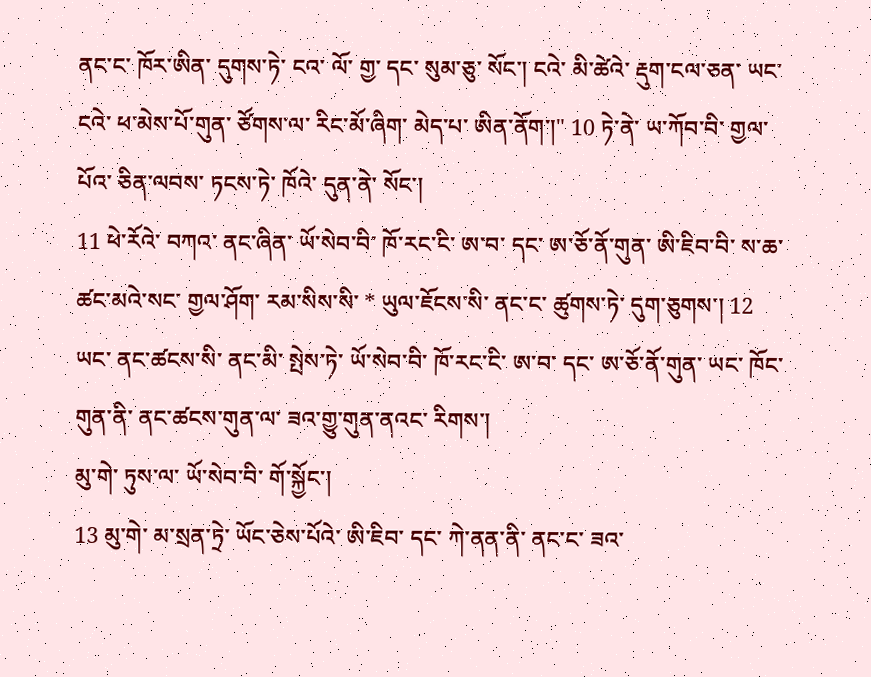ནང་ང་ ཁོར་ཨིན་ དུགས་ཏེ་ ངའ་ ལོ་ གྱ་ དང་ སུམ་ཅུ་ སོང་། ངའེ་ མི་ཚེའེ་ རྡུག་ངལ་ཅན་ ཡང་ ངའེ་ ཕ་མེས་པོ་གུན་ ཙོགས་ལ་ རིང་མོ་ཞིག་ མེད་པ་ ཨིན་ནོག་།" 10 ཏེ་ནེ་ ཡ་ཀོབ་བི་ གྱལ་པོའ་ ཅིན་ལབས་ ཏངས་ཏེ་ ཁོའེ་ དུན་ནེ་ སོང་།
11 ཕེ་རོའེ་ བཀའ་ ནང་ཞིན་ ཡོ་སེབ་བི་ ཁོ་རང་ངི་ ཨ་བ་ དང་ ཨ་ཅོ་ནོ་གུན་ ཨི་ཇིབ་བི་ ས་ཆ་ ཚང་མའེ་སང་ གྱལ་ཤོག་ རམ་སིས་སི་ * ཡུལ་ཇོངས་སི་ ནང་ང་ ཚུགས་ཏེ་ དུག་ཅུགས་། 12 ཡང་ ནང་ཚངས་སི་ ནང་མི་ སྤེས་ཏེ་ ཡོ་སེབ་བི་ ཁོ་རང་ངི་ ཨ་བ་ དང་ ཨ་ཅོ་ནོ་གུན་ ཡང་ ཁོང་གུན་ནི་ ནང་ཚངས་གུན་ལ་ ཟའ་གྱུ་གུན་ནའང་ རིགས་།
མུ་གེ་ ཏུས་ལ་ ཡོ་སེབ་བི་ གོ་སྐྱོང་།
13 མུ་གེ་ མ་སྲན་ཏྲེ་ ཡོང་ཅེས་པོའེ་ ཨི་ཇིབ་ དང་ ཀེ་ནན་ནི་ ནང་ང་ ཟའ་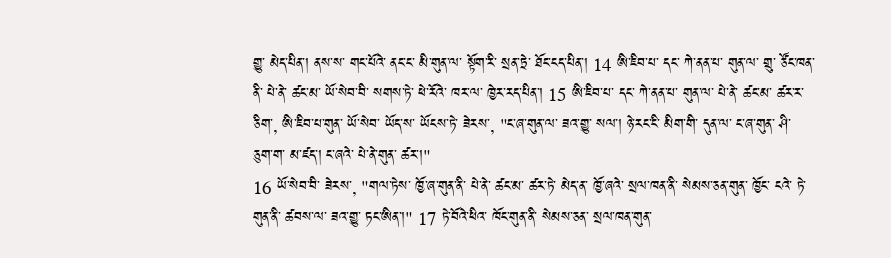གྱུ་ མེད་པིན་། ནས་ས་ གང་པོའེ་ ནང་ང་ མི་གུན་ལ་ སྟོག་རི་ སྲན་ཏྲེ་ ཐོང་ངད་པིན་། 14 ཨི་ཇིབ་པ་ དང་ ཀེ་ནན་པ་ གུན་ལ་ གྲུ་ ཙོང་ཁན་ནི་ པེ་ནེ་ ཚང་མ་ ཡོ་སེབ་བི་ སགས་ཏེ་ ཕེ་རོའེ་ ཁར་ལ་ ཁྱེར་རད་པིན་། 15 ཨི་ཇིབ་པ་ དང་ ཀེ་ནན་པ་ གུན་ལ་ པེ་ནེ་ ཚང་མ་ ཚར་ར་ཅིག་, ཨི་ཇིབ་པ་གུན་ ཡོ་སེབ་ ཡོད་ས་ ཡོངས་ཏེ་ ཟེརས་, "ང་ཞ་གུན་ལ་ ཟའ་གྱུ་ སལ་། ཉེ་རང་ངི་ མིག་གི་ དུན་ལ་ ང་ཞ་གུན་ ཤི་ ཅུག་ག་ མ་ཛད་། ང་ཞའེ་ པེ་ནེ་གུན་ ཚར་།"
16 ཡོ་སེབ་བི་ ཟེརས་, "གལ་ཏེས་ ཁྱོ་ཞ་གུན་ནི་ པེ་ནེ་ ཚང་མ་ ཚར་ཏེ་ མེད་ན་ ཁྱོ་ཞའེ་ སྲལ་ཁན་ནི་ སེམས་ཅན་གུན་ ཁྱོང་ ངའེ་ ཏེ་གུན་ནི་ ཚབས་ལ་ ཟའ་གྱུ་ ཏང་ཨིན་།" 17 ཏེ་བོའེ་ཕིའ་ ཁོང་གུན་ནི་ སེམས་ཅན་ སྲལ་ཁན་གུན་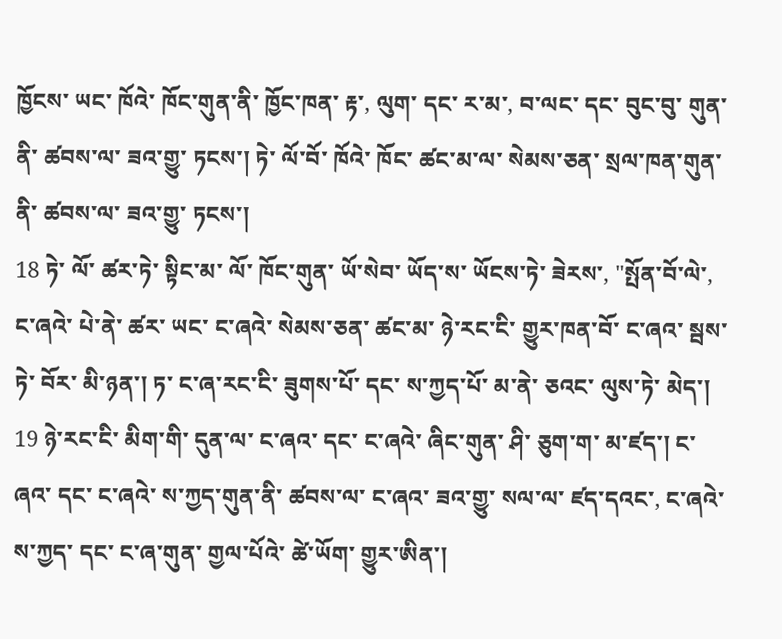ཁྱོངས་ ཡང་ ཁོའེ་ ཁོང་གུན་ནི་ ཁྱོང་ཁན་ རྟ་, ལུག་ དང་ ར་མ་, བ་ལང་ དང་ བུང་བུ་ གུན་ནི་ ཚབས་ལ་ ཟའ་གྱུ་ ཏངས་། ཏེ་ ལོ་བོ་ ཁོའེ་ ཁོང་ ཚང་མ་ལ་ སེམས་ཅན་ སྲལ་ཁན་གུན་ནི་ ཚབས་ལ་ ཟའ་གྱུ་ ཏངས་།
18 ཏེ་ ལོ་ ཚར་ཏེ་ སྟིང་མ་ ལོ་ ཁོང་གུན་ ཡོ་སེབ་ ཡོད་ས་ ཡོངས་ཏེ་ ཟེརས་, "སྤོན་བོ་ལེ་, ང་ཞའེ་ པེ་ནེ་ ཚར་ ཡང་ ང་ཞའེ་ སེམས་ཅན་ ཚང་མ་ ཉེ་རང་ངི་ གྱུར་ཁན་བོ་ ང་ཞའ་ སྦས་ཏེ་ བོར་ མི་ཉན་། ཏ་ ང་ཞ་རང་ངི་ ཟུགས་པོ་ དང་ ས་ཀྱད་པོ་ མ་ནེ་ ཅའང་ ལུས་ཏེ་ མེད་། 19 ཉེ་རང་ངི་ མིག་གི་ དུན་ལ་ ང་ཞའ་ དང་ ང་ཞའེ་ ཞིང་གུན་ ཤི་ ཅུག་ག་ མ་ཛད་། ང་ཞའ་ དང་ ང་ཞའེ་ ས་ཀྱད་གུན་ནི་ ཚབས་ལ་ ང་ཞའ་ ཟའ་གྱུ་ སལ་ལ་ ཛད་དའང་, ང་ཞའེ་ ས་ཀྱད་ དང་ ང་ཞ་གུན་ གྱལ་པོའེ་ ཚེ་ཡོག་ གྱུར་ཨིན་།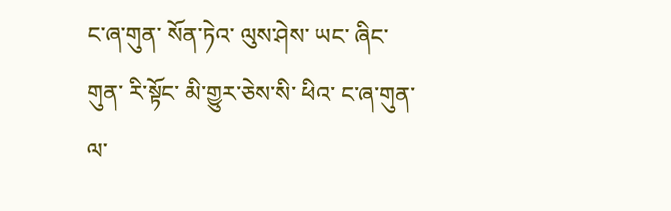ང་ཞ་གུན་ སོན་ཏེའ་ ལུས་ཤེས་ ཡང་ ཞིང་གུན་ རི་སྟོང་ མི་གྱུར་ཅེས་སི་ ཕིའ་ ང་ཞ་གུན་ལ་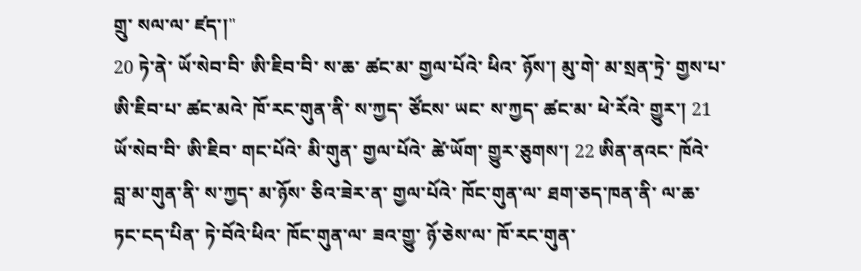གྲུ་ སལ་ལ་ ཛད་།"
20 ཏེ་ནེ་ ཡོ་སེབ་བི་ ཨི་ཇིབ་བི་ ས་ཆ་ ཚང་མ་ གྱལ་པོའེ་ ཕིའ་ ཉོས་། མུ་གེ་ མ་སྲན་ཏྲེ་ གྱས་པ་ ཨི་ཇིབ་པ་ ཚང་མའེ་ ཁོ་རང་གུན་ནི་ ས་ཀྱད་ ཙོངས་ ཡང་ ས་ཀྱད་ ཚང་མ་ ཕེ་རོའེ་ གྱུར་། 21 ཡོ་སེབ་བི་ ཨི་ཇིབ་ གང་པོའེ་ མི་གུན་ གྱལ་པོའེ་ ཚེ་ཡོག་ གྱུར་ཅུགས་། 22 ཨིན་ནའང་ ཁོའེ་ བླ་མ་གུན་ནི་ ས་ཀྱད་ མ་ཉོས་ ཅིའ་ཟེར་ན་ གྱལ་པོའེ་ ཁོང་གུན་ལ་ ཐག་ཅད་ཁན་ནི་ ལ་ཆ་ ཏང་ངད་པིན་ ཏེ་བོའེ་ཕིའ་ ཁོང་གུན་ལ་ ཟའ་གྱུ་ ཉོ་ཅེས་ལ་ ཁོ་རང་གུན་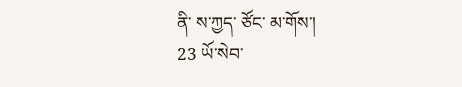ནི་ ས་ཀྱད་ ཙོང་ མ་གོས་།
23 ཡོ་སེབ་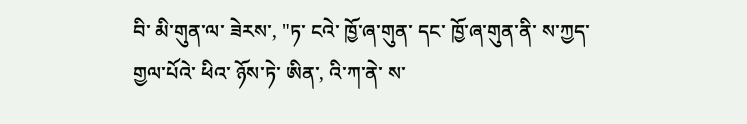བི་ མི་གུན་ལ་ ཟེརས་, "ཏ་ ངའེ་ ཁྱོ་ཞ་གུན་ དང་ ཁྱོ་ཞ་གུན་ནི་ ས་ཀྱད་ གྱལ་པོའེ་ ཕིའ་ ཉོས་ཏེ་ ཨིན་, འི་ཀ་ནེ་ ས་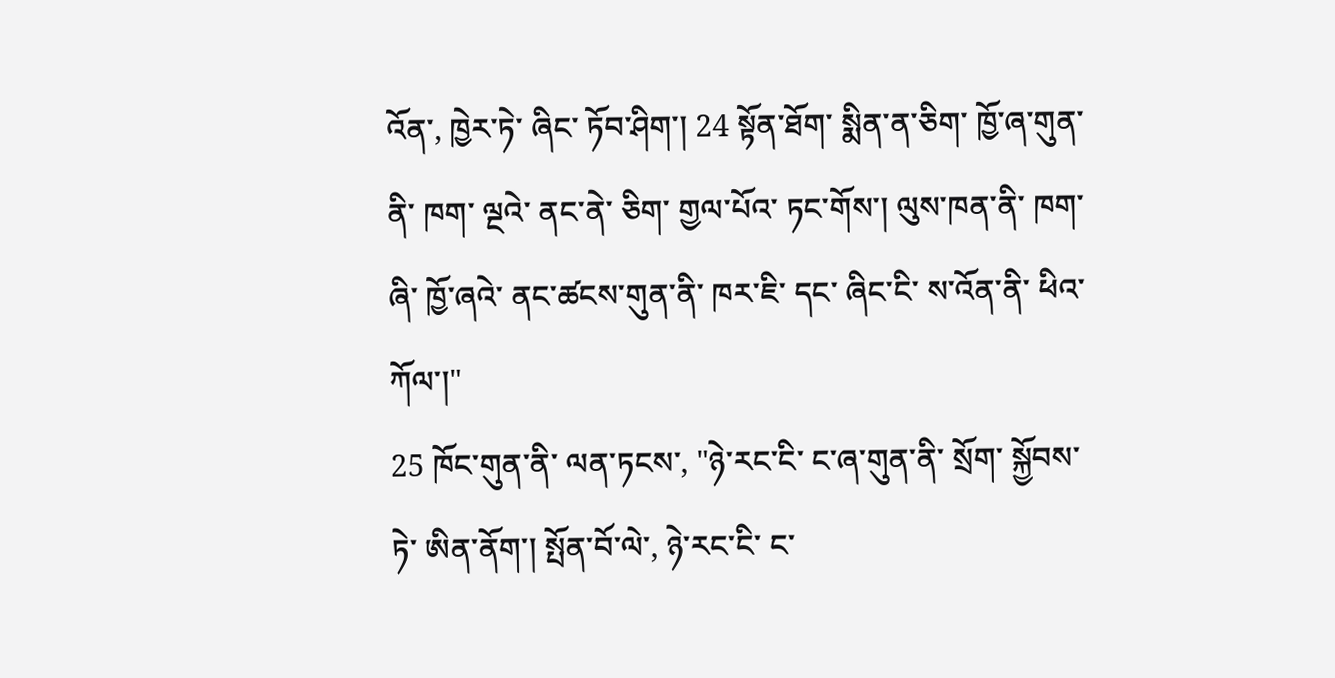འོན་, ཁྱེར་ཏེ་ ཞིང་ ཏོབ་ཤིག་། 24 སྟོན་ཐོག་ སྨིན་ན་ཅིག་ ཁྱོ་ཞ་གུན་ནི་ ཁག་ ལྔའེ་ ནང་ནེ་ ཅིག་ གྱལ་པོའ་ ཏང་གོས་། ལུས་ཁན་ནི་ ཁག་ ཞི་ ཁྱོ་ཞའེ་ ནང་ཚངས་གུན་ནི་ ཁར་ཇི་ དང་ ཞིང་ངི་ ས་འོན་ནི་ ཕིའ་ ཀོལ་།"
25 ཁོང་གུན་ནི་ ལན་ཏངས་, "ཉེ་རང་ངི་ ང་ཞ་གུན་ནི་ སྲོག་ སྐྱོབས་ཏེ་ ཨིན་ནོག་། སྤོན་བོ་ལེ་, ཉེ་རང་ངི་ ང་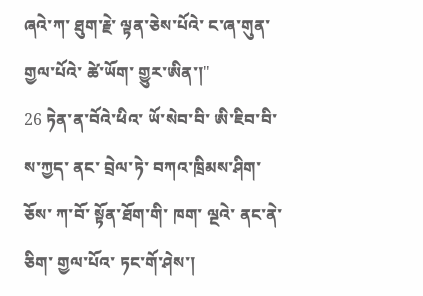ཞའེ་ཀ་ ཐུག་རྗེ་ ལྟན་ཅེས་པོའེ་ ང་ཞ་གུན་ གྱལ་པོའེ་ ཚེ་ཡོག་ གྱུར་ཨིན་།"
26 ཏེན་ན་བོའེ་ཕིའ་ ཡོ་སེབ་བི་ ཨི་ཇིབ་བི་ ས་ཀྱད་ ནང་ བྲེལ་ཏེ་ བཀའ་ཁྲིམས་ཤིག་ ཅོས་ ཀ་བོ་ སྟོན་ཐོག་གི་ ཁག་ ལྔའེ་ ནང་ནེ་ ཅིག་ གྱལ་པོའ་ ཏང་གོ་ཤེས་།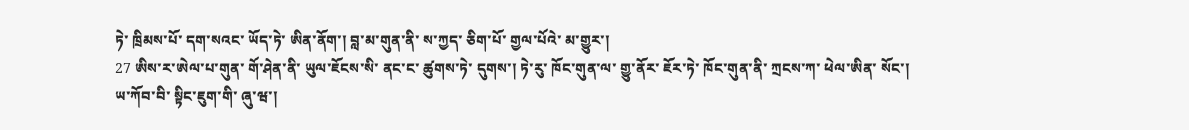ཏེ་ ཁྲིམས་པོ་ དག་སའང་ ཡོད་ཏེ་ ཨིན་ནོག་། བླ་མ་གུན་ནི་ ས་ཀྱད་ ཅིག་པོ་ གྱལ་པོའེ་ མ་གྱུར་།
27 ཨིས་ར་ཨེལ་པ་གུན་ གོ་ཤེན་ནི་ ཡུལ་ཇོངས་སི་ ནང་ང་ ཚུགས་ཏེ་ དུགས་། ཏེ་རུ་ ཁོང་གུན་ལ་ གྱུ་ནོར་ ཇོར་ཏེ་ ཁོང་གུན་ནི་ ཀྲངས་ཀ་ ཕེལ་ཨིན་ སོང་།
ཡ་ཀོབ་བི་ སྟིང་ཇུག་གི་ ཞུ་ཝ་།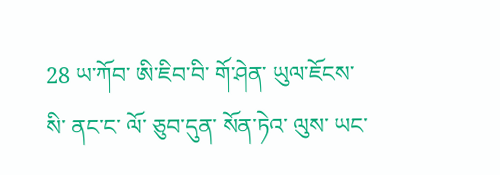28 ཡ་ཀོབ་ ཨི་ཇིབ་བི་ གོ་ཤེན་ ཡུལ་ཇོངས་སི་ ནང་ང་ ལོ་ ཅུབ་དུན་ སོན་ཏེའ་ ལུས་ ཡང་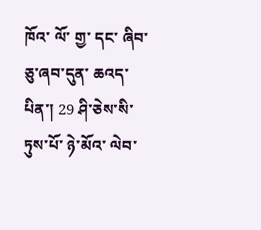ཁོའ་ ལོ་ གྱ་ དང་ ཞིབ་ཅུ་ཞབ་དུན་ ཆའད་པིན་། 29 ཤི་ཅེས་སི་ ཏུས་པོ་ ཉེ་མོའ་ ལེབ་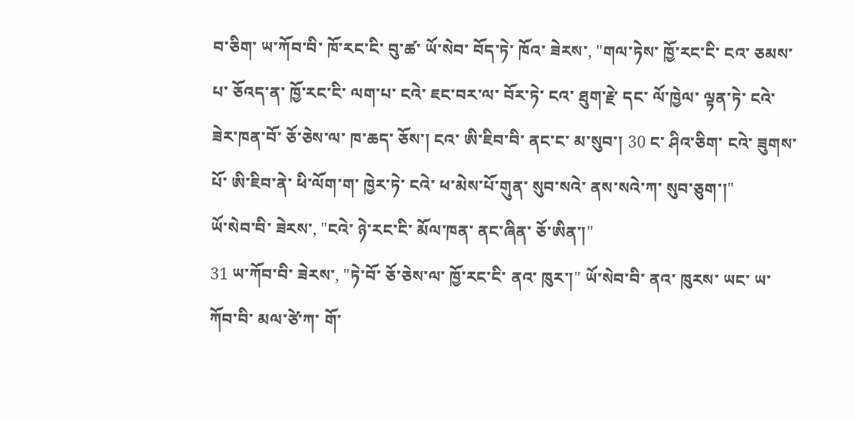བ་ཅིག་ ཡ་ཀོབ་བི་ ཁོ་རང་ངི་ བུ་ཚ་ ཡོ་སེབ་ བོད་ཏེ་ ཁོའ་ ཟེརས་, "གལ་ཏེས་ ཁྱོ་རང་ངི་ ངའ་ ཅམས་པ་ ཅོའད་ན་ ཁྱོ་རང་ངི་ ལག་པ་ ངའེ་ ཇང་བར་ལ་ བོར་ཏེ་ ངའ་ ཐུག་རྗེ་ དང་ ལོ་ཁྱེལ་ ལྟན་ཏེ་ ངའེ་ ཟེར་ཁན་བོ་ ཅོ་ཅེས་ལ་ ཁ་ཆད་ ཅོས་། ངའ་ ཨི་ཇིབ་བི་ ནང་ང་ མ་སུབ་། 30 ང་ ཤིའ་ཅིག་ ངའེ་ ཟུགས་པོ་ ཨི་ཇིབ་ནེ་ ཕི་ལོག་ག་ ཁྱེར་ཏེ་ ངའེ་ ཕ་མེས་པོ་གུན་ སུབ་སའེ་ ནས་སའེ་ཀ་ སུབ་ཅུག་།"
ཡོ་སེབ་བི་ ཟེརས་, "ངའེ་ ཉེ་རང་ངི་ མོལ་ཁན་ ནང་ཞིན་ ཅོ་ཨིན་།"
31 ཡ་ཀོབ་བི་ ཟེརས་, "ཏེ་བོ་ ཅོ་ཅེས་ལ་ ཁྱོ་རང་ངི་ ནའ་ ཁུར་།" ཡོ་སེབ་བི་ ནའ་ ཁུརས་ ཡང་ ཡ་ཀོབ་བི་ མལ་ཙེ་ཀ་ གོ་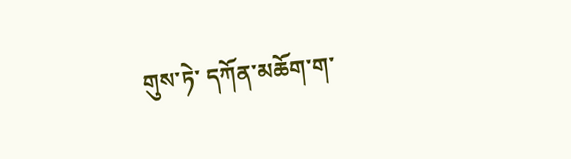གུས་ཏེ་ དཀོན་མཆོག་ག་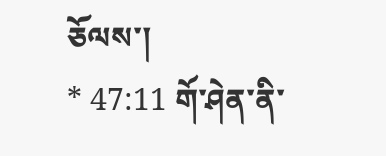ཅོལས་།
* 47:11 གོ་ཤེན་ནི་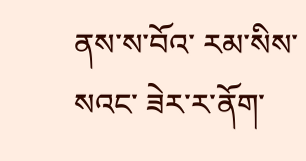ནས་ས་བོའ་ རམ་སིས་སའང་ ཟེར་ར་ནོག་